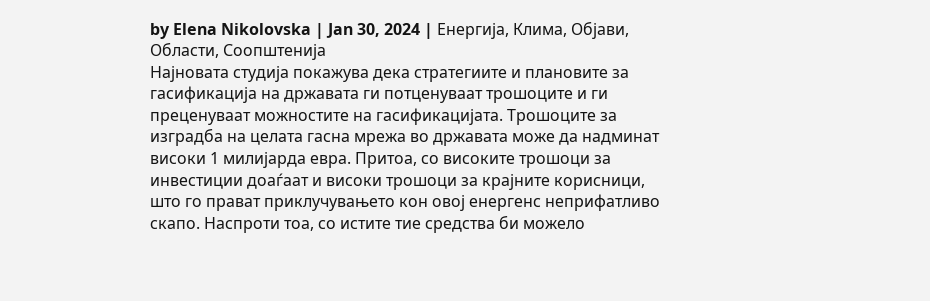by Elena Nikolovska | Jan 30, 2024 | Енергија, Клима, Објави, Области, Соопштенија
Најновата студија покажува дека стратегиите и плановите за гасификација на државата ги потценуваат трошоците и ги преценуваат можностите на гасификацијата. Трошоците за изградба на целата гасна мрежа во државата може да надминат високи 1 милијарда евра. Притоа, со високите трошоци за инвестиции доаѓаат и високи трошоци за крајните корисници, што го прават приклучувањето кон овој енергенс неприфатливо скапо. Наспроти тоа, со истите тие средства би можело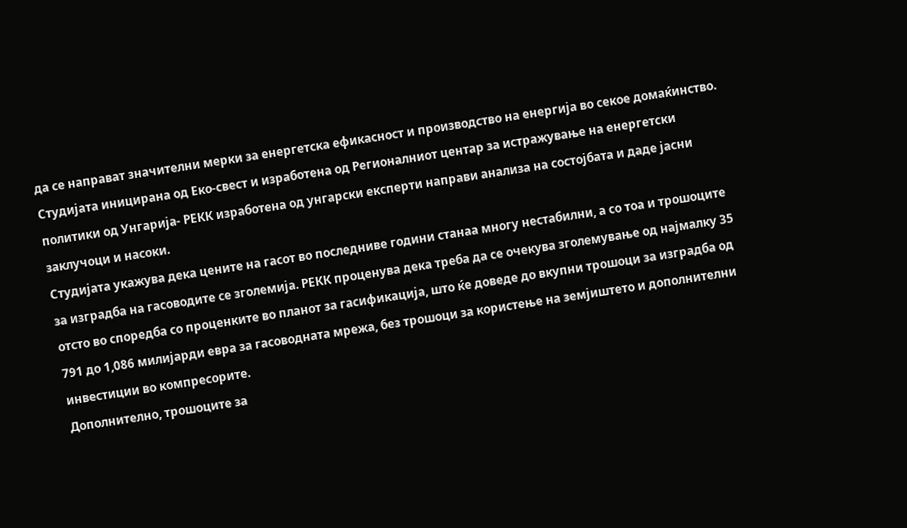да се направат значителни мерки за енергетска ефикасност и производство на енергија во секое домаќинство.
Студијата иницирана од Еко-свест и изработена од Регионалниот центар за истражување на енергетски политики од Унгарија- РЕКК изработена од унгарски експерти направи анализа на состојбата и даде јасни заклучоци и насоки.
Студијата укажува дека цените на гасот во последниве години станаа многу нестабилни, а со тоа и трошоците за изградба на гасоводите се зголемија. РЕКК проценува дека треба да се очекува зголемување од најмалку 35 отсто во споредба со проценките во планот за гасификација, што ќе доведе до вкупни трошоци за изградба од 791 до 1,086 милијарди евра за гасоводната мрежа, без трошоци за користење на земјиштето и дополнителни инвестиции во компресорите.
Дополнително, трошоците за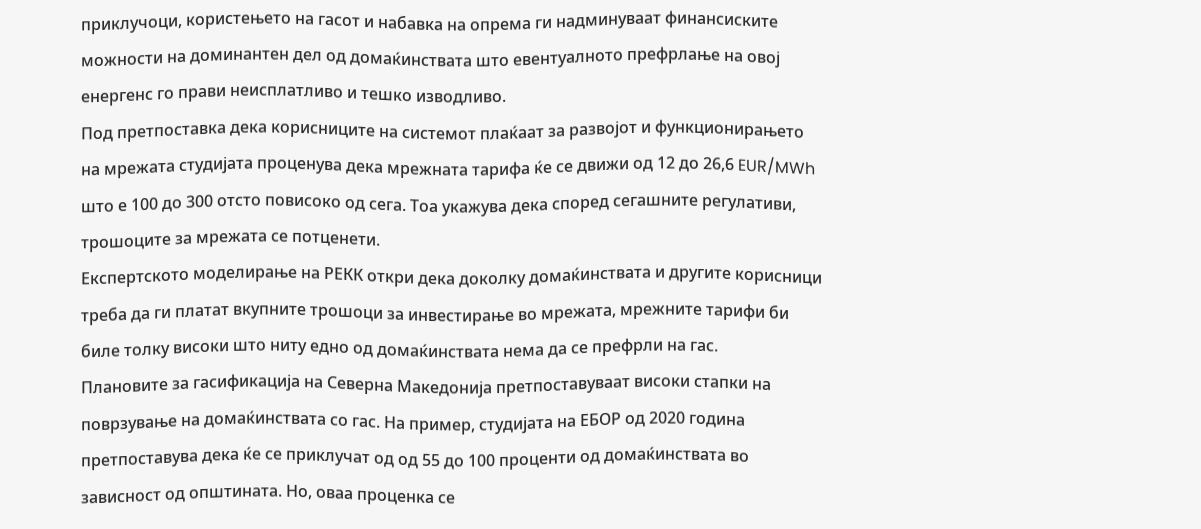приклучоци, користењето на гасот и набавка на опрема ги надминуваат финансиските можности на доминантен дел од домаќинствата што евентуалното префрлање на овој енергенс го прави неисплатливо и тешко изводливо.
Под претпоставка дека корисниците на системот плаќаат за развојот и функционирањето на мрежата студијата проценува дека мрежната тарифа ќе се движи од 12 до 26,6 EUR/MWh што е 100 до 300 отсто повисоко од сега. Тоа укажува дека според сегашните регулативи, трошоците за мрежата се потценети.
Експертското моделирање на РЕКК откри дека доколку домаќинствата и другите корисници треба да ги платат вкупните трошоци за инвестирање во мрежата, мрежните тарифи би биле толку високи што ниту едно од домаќинствата нема да се префрли на гас.
Плановите за гасификација на Северна Македонија претпоставуваат високи стапки на поврзување на домаќинствата со гас. На пример, студијата на ЕБОР од 2020 година претпоставува дека ќе се приклучат од од 55 до 100 проценти од домаќинствата во зависност од општината. Но, оваа проценка се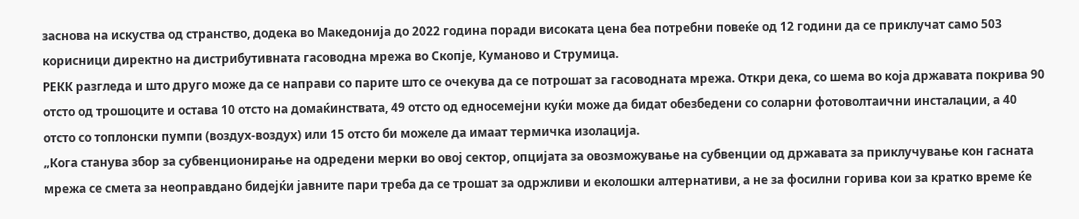заснова на искуства од странство, додека во Македонија до 2022 година поради високата цена беа потребни повеќе од 12 години да се приклучат само 503 корисници директно на дистрибутивната гасоводна мрежа во Скопје, Куманово и Струмица.
РЕКК разгледа и што друго може да се направи со парите што се очекува да се потрошат за гасоводната мрежа. Откри дека, со шема во која државата покрива 90 отсто од трошоците и остава 10 отсто на домаќинствата, 49 отсто од едносемејни куќи може да бидат обезбедени со соларни фотоволтаични инсталации, а 40 отсто со топлонски пумпи (воздух-воздух) или 15 отсто би можеле да имаат термичка изолација.
„Кога станува збор за субвенционирање на одредени мерки во овој сектор, опцијата за овозможување на субвенции од државата за приклучување кон гасната мрежа се смета за неоправдано бидејќи јавните пари треба да се трошат за одржливи и еколошки алтернативи, а не за фосилни горива кои за кратко време ќе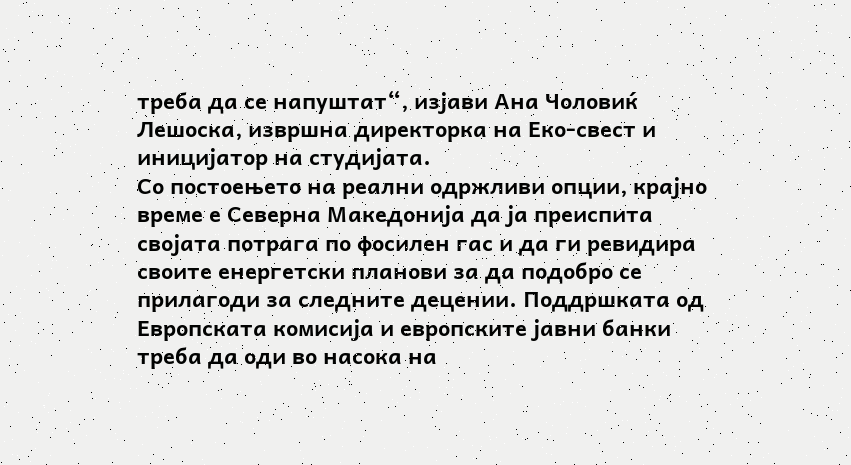треба да се напуштат“, изјави Ана Чоловиќ Лешоска, извршна директорка на Еко-свест и иницијатор на студијата.
Со постоењето на реални одржливи опции, крајно време е Северна Македонија да ја преиспита својата потрага по фосилен гас и да ги ревидира своите енергетски планови за да подобро се прилагоди за следните децении. Поддршката од Европската комисија и европските јавни банки треба да оди во насока на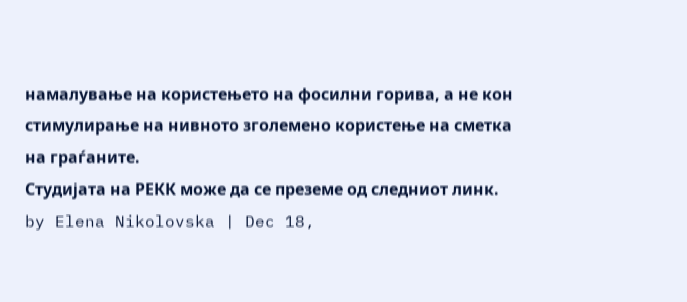намалување на користењето на фосилни горива, а не кон стимулирање на нивното зголемено користење на сметка на граѓаните.
Студијата на РЕКК може да се преземе од следниот линк.
by Elena Nikolovska | Dec 18,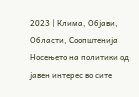2023 | Клима, Објави, Области, Соопштенија
Носењето на политики од јавен интерес во сите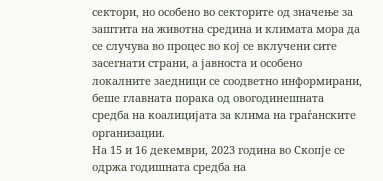сектори, но особено во секторите од значење за заштита на животна средина и климата мора да се случува во процес во кој се вклучени сите засегнати страни, а јавноста и особено локалните заедници се соодветно информирани, беше главната порака од овогодинешната средба на коалицијата за клима на граѓанските организации.
На 15 и 16 декември, 2023 година во Скопје се одржа годишната средба на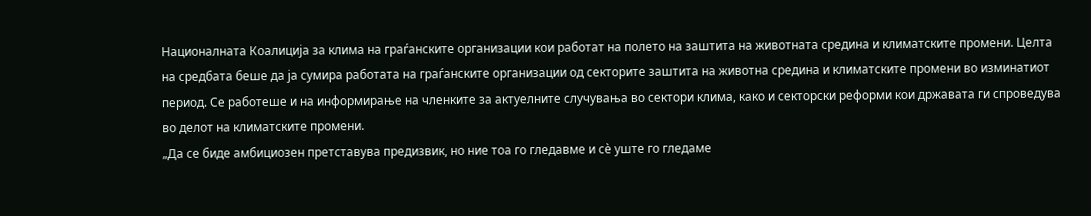Националната Коалиција за клима на граѓанските организации кои работат на полето на заштита на животната средина и климатските промени. Целта на средбата беше да ја сумира работата на граѓанските организации од секторите заштита на животна средина и климатските промени во изминатиот период. Се работеше и на информирање на членките за актуелните случувања во сектори клима, како и секторски реформи кои државата ги спроведува во делот на климатските промени.
„Да се биде амбициозен претставува предизвик, но ние тоа го гледавме и сè уште го гледаме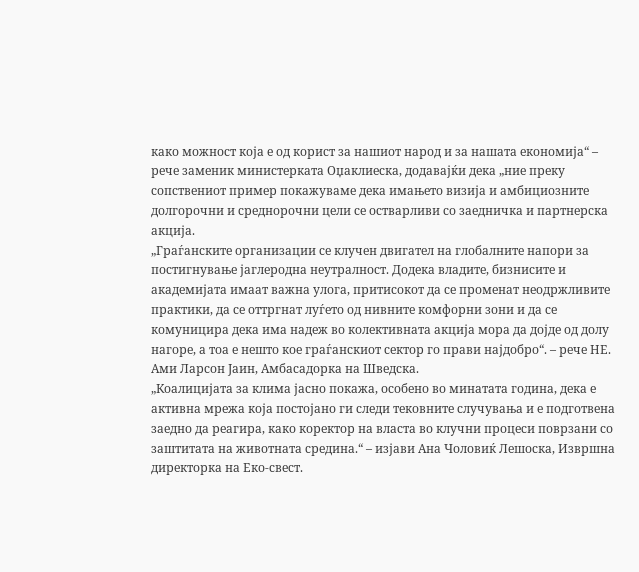како можност која е од корист за нашиот народ и за нашата економија“ – рече заменик министерката Оџаклиеска, додавајќи дека „ние преку сопствениот пример покажуваме дека имањето визија и амбициозните долгорочни и среднорочни цели се остварливи со заедничка и партнерска акција.
„Граѓанските организации се клучен двигател на глобалните напори за постигнување јаглеродна неутралност. Додека владите, бизнисите и академијата имаат важна улога, притисокот да се променат неодржливите практики, да се оттргнат луѓето од нивните комфорни зони и да се комуницира дека има надеж во колективната акција мора да дојде од долу нагоре, а тоа е нешто кое граѓанскиот сектор го прави најдобро“. – рече НЕ. Ами Ларсон Јаин, Амбасадорка на Шведска.
„Коалицијата за клима јасно покажа, особено во минатата година, дека е активна мрежа која постојано ги следи тековните случувања и е подготвена заедно да реагира, како коректор на власта во клучни процеси поврзани со заштитата на животната средина.“ – изјави Ана Чоловиќ Лешоска, Извршна директорка на Еко-свест.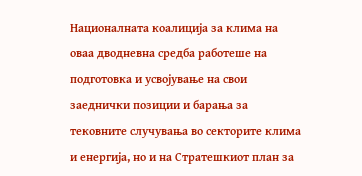Националната коалиција за клима на оваа дводневна средба работеше на подготовка и усвојување на свои заеднички позиции и барања за тековните случувања во секторите клима и енергија, но и на Стратешкиот план за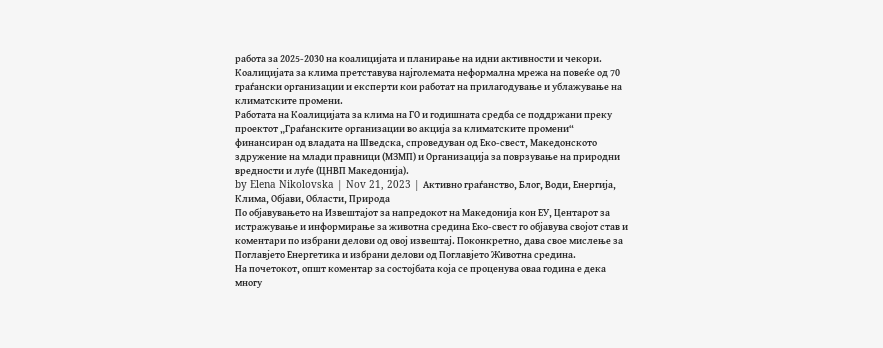работа за 2025-2030 на коалицијата и планирање на идни активности и чекори.
Коалицијата за клима претставува најголемата неформална мрежа на повеќе од 70 граѓански организации и експерти кои работат на прилагодување и ублажување на климатските промени.
Работата на Коалицијата за клима на ГО и годишната средба се поддржани преку проектот „Граѓанските организации во акција за климатските промени“ финансиран од владата на Шведска, спроведуван од Еко-свест, Македонското здружение на млади правници (МЗМП) и Организација за поврзување на природни вредности и луѓе (ЦНВП Македонија).
by Elena Nikolovska | Nov 21, 2023 | Активно граѓанство, Блог, Води, Енергија, Клима, Објави, Области, Природа
По објавувањето на Извештајот за напредокот на Македонија кон ЕУ, Центарот за истражување и информирање за животна средина Еко-свест го објавува својот став и коментари по избрани делови од овој извештај. Поконкретно, дава свое мислење за Поглавјето Енергетика и избрани делови од Поглавјето Животна средина.
На почетокот, општ коментар за состојбата која се проценува оваа година е дека многу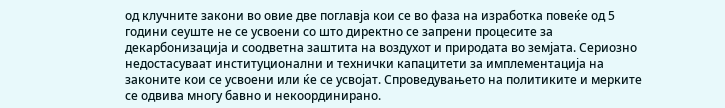од клучните закони во овие две поглавја кои се во фаза на изработка повеќе од 5 години сеуште не се усвоени со што директно се запрени процесите за декарбонизација и соодветна заштита на воздухот и природата во земјата. Сериозно недостасуваат институционални и технички капацитети за имплементација на законите кои се усвоени или ќе се усвојат. Спроведувањето на политиките и мерките се одвива многу бавно и некоординирано.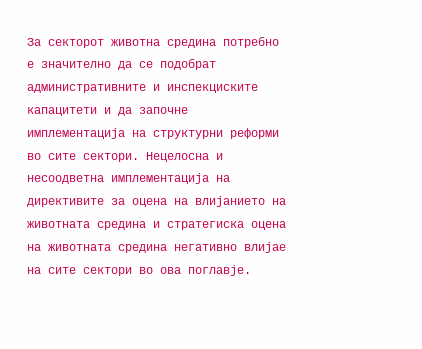За секторот животна средина потребно е значително да се подобрат административните и инспекциските капацитети и да започне имплементација на структурни реформи во сите сектори. Нецелосна и несоодветна имплементација на директивите за оцена на влијанието на животната средина и стратегиска оцена на животната средина негативно влијае на сите сектори во ова поглавје.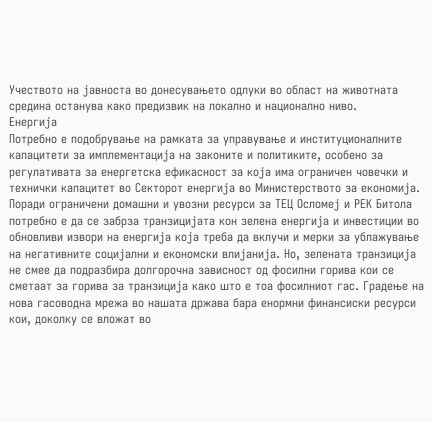Учеството на јавноста во донесувањето одлуки во област на животната средина останува како предизвик на локално и национално ниво.
Енергија
Потребно е подобрување на рамката за управување и институционалните капацитети за имплементација на законите и политиките, особено за регулативата за енергетска ефикасност за која има ограничен човечки и технички капацитет во Секторот енергија во Министерството за економија.
Поради ограничени домашни и увозни ресурси за ТЕЦ Осломеј и РЕК Битола потребно е да се забрза транзицијата кон зелена енергија и инвестиции во обновливи извори на енергија која треба да вклучи и мерки за ублажување на негативните социјални и економски влијанија. Но, зелената транзиција не смее да подразбира долгорочна зависност од фосилни горива кои се сметаат за горива за транзиција како што е тоа фосилниот гас. Градење на нова гасоводна мрежа во нашата држава бара енормни финансиски ресурси кои, доколку се вложат во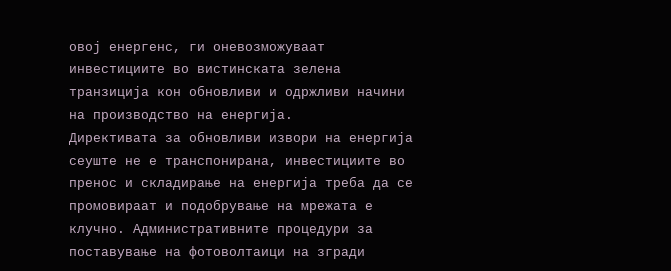овој енергенс, ги оневозможуваат инвестициите во вистинската зелена транзиција кон обновливи и одржливи начини на производство на енергија.
Директивата за обновливи извори на енергија сеуште не е транспонирана, инвестициите во пренос и складирање на енергија треба да се промовираат и подобрување на мрежата е клучно. Административните процедури за поставување на фотоволтаици на згради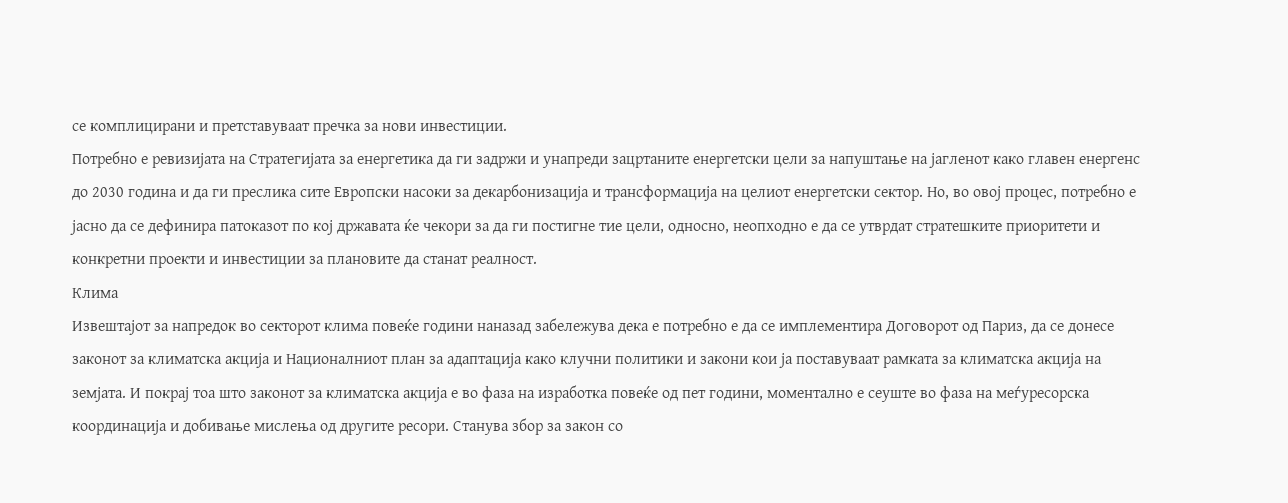се комплицирани и претставуваат пречка за нови инвестиции.
Потребно е ревизијата на Стратегијата за енергетика да ги задржи и унапреди зацртаните енергетски цели за напуштање на јагленот како главен енергенс до 2030 година и да ги преслика сите Европски насоки за декарбонизација и трансформација на целиот енергетски сектор. Но, во овој процес, потребно е јасно да се дефинира патоказот по кој државата ќе чекори за да ги постигне тие цели, односно, неопходно е да се утврдат стратешките приоритети и конкретни проекти и инвестиции за плановите да станат реалност.
Клима
Извештајот за напредок во секторот клима повеќе години наназад забележува дека е потребно е да се имплементира Договорот од Париз, да се донесе законот за климатска акција и Националниот план за адаптација како клучни политики и закони кои ја поставуваат рамката за климатска акција на земјата. И покрај тоа што законот за климатска акција е во фаза на изработка повеќе од пет години, моментално е сеуште во фаза на меѓуресорска координација и добивање мислења од другите ресори. Станува збор за закон со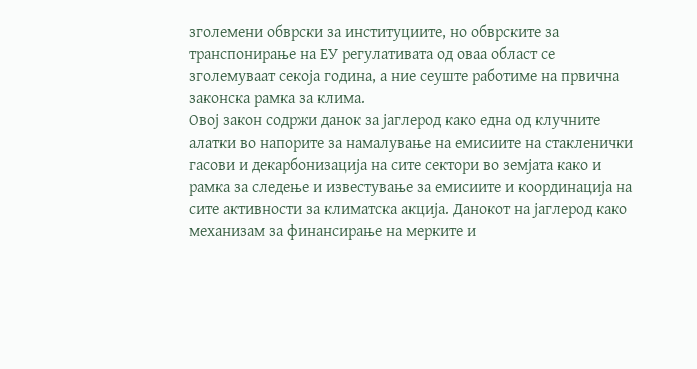зголемени обврски за институциите, но обврските за транспонирање на ЕУ регулативата од оваа област се зголемуваат секоја година, а ние сеуште работиме на првична законска рамка за клима.
Овој закон содржи данок за јаглерод како една од клучните алатки во напорите за намалување на емисиите на стакленички гасови и декарбонизација на сите сектори во земјата како и рамка за следење и известување за емисиите и координација на сите активности за климатска акција. Данокот на јаглерод како механизам за финансирање на мерките и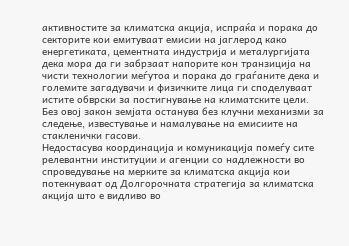активностите за климатска акција, испраќа и порака до секторите кои емитуваат емисии на јаглерод како енергетиката, цементната индустрија и металургијата дека мора да ги забрзаат напорите кон транзиција на чисти технологии меѓутоа и порака до граѓаните дека и големите загадувачи и физичките лица ги споделуваат истите обврски за постигнување на климатските цели.
Без овој закон земјата останува без клучни механизми за следење, известување и намалување на емисиите на стакленички гасови.
Недостасува координација и комуникација помеѓу сите релевантни институции и агенции со надлежности во спроведување на мерките за климатска акција кои потекнуваат од Долгорочната стратегија за климатска акција што е видливо во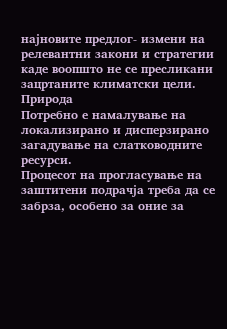најновите предлог- измени на релевантни закони и стратегии каде воопшто не се пресликани зацртаните климатски цели.
Природа
Потребно е намалување на локализирано и дисперзирано загадување на слатководните ресурси.
Процесот на прогласување на заштитени подрачја треба да се забрза, особено за оние за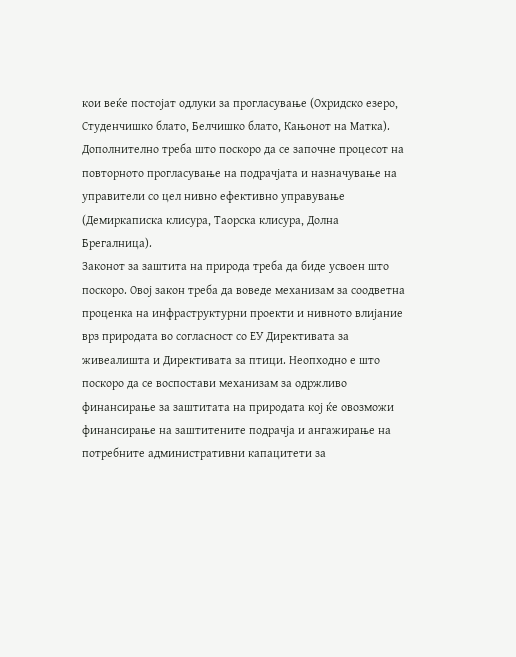кои веќе постојат одлуки за прогласување (Охридско езеро, Студенчишко блато, Белчишко блато, Кањонот на Матка). Дополнително треба што поскоро да се започне процесот на повторното прогласување на подрачјата и назначување на управители со цел нивно ефективно управување (Демиркаписка клисура, Таорска клисура, Долна Брегалница).
Законот за заштита на природа треба да биде усвоен што поскоро. Овој закон треба да воведе механизам за соодветна проценка на инфраструктурни проекти и нивното влијание врз природата во согласност со ЕУ Директивата за живеалишта и Директивата за птици. Неопходно е што поскоро да се воспостави механизам за одржливо финансирање за заштитата на природата кој ќе овозможи финансирање на заштитените подрачја и ангажирање на потребните административни капацитети за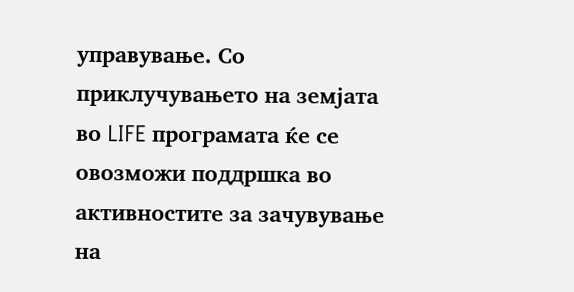управување. Со приклучувањето на земјата во LIFE програмата ќе се овозможи поддршка во активностите за зачувување на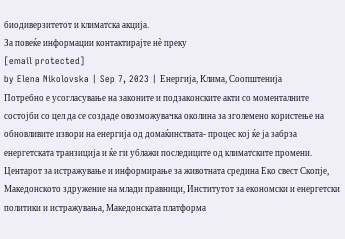биодиверзитетот и климатска акција.
За повеќе информации контактирајте нѐ преку
[email protected]
by Elena Nikolovska | Sep 7, 2023 | Енергија, Клима, Соопштенија
Потребно е усогласување на законите и подзаконските акти со моменталните состојби со цел да се создаде овозможувачка околина за зголемено користење на обновливите извори на енергија од домаќинствата- процес кој ќе ја забрза енергетската транзиција и ќе ги ублажи последиците од климатските промени.
Центарот за истражување и информирање за животната средина Еко свест Скопје, Македонското здружение на млади правници, Институтот за економски и енергетски политики и истражувања, Македонската платформа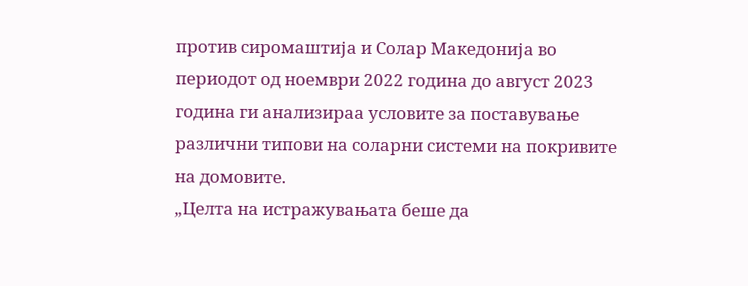против сиромаштија и Солар Македонија во периодот од ноември 2022 година до август 2023 година ги анализираа условите за поставување различни типови на соларни системи на покривите на домовите.
„Целта на истражувањата беше да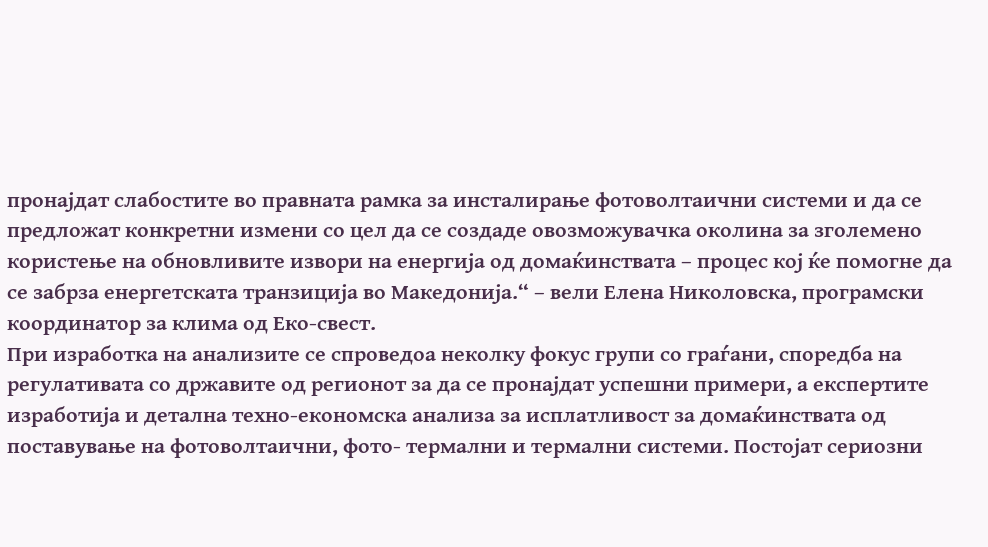пронајдат слабостите во правната рамка за инсталирање фотоволтаични системи и да се предложат конкретни измени со цел да се создаде овозможувачка околина за зголемено користење на обновливите извори на енергија од домаќинствата – процес кој ќе помогне да се забрза енергетската транзиција во Македонија.“ – вели Елена Николовска, програмски координатор за клима од Еко-свест.
При изработка на анализите се спроведоа неколку фокус групи со граѓани, споредба на регулативата со државите од регионот за да се пронајдат успешни примери, а експертите изработија и детална техно-економска анализа за исплатливост за домаќинствата од поставување на фотоволтаични, фото- термални и термални системи. Постојат сериозни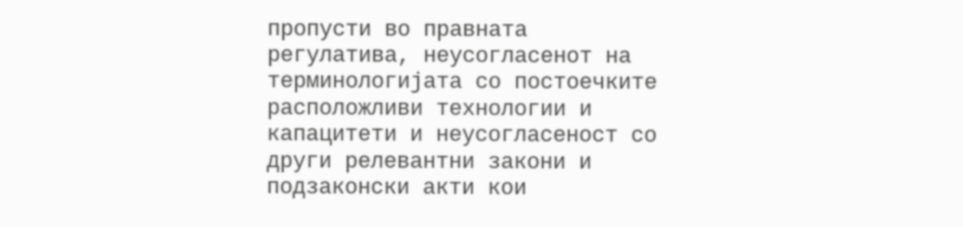пропусти во правната регулатива, неусогласенот на терминологијата со постоечките расположливи технологии и капацитети и неусогласеност со други релевантни закони и подзаконски акти кои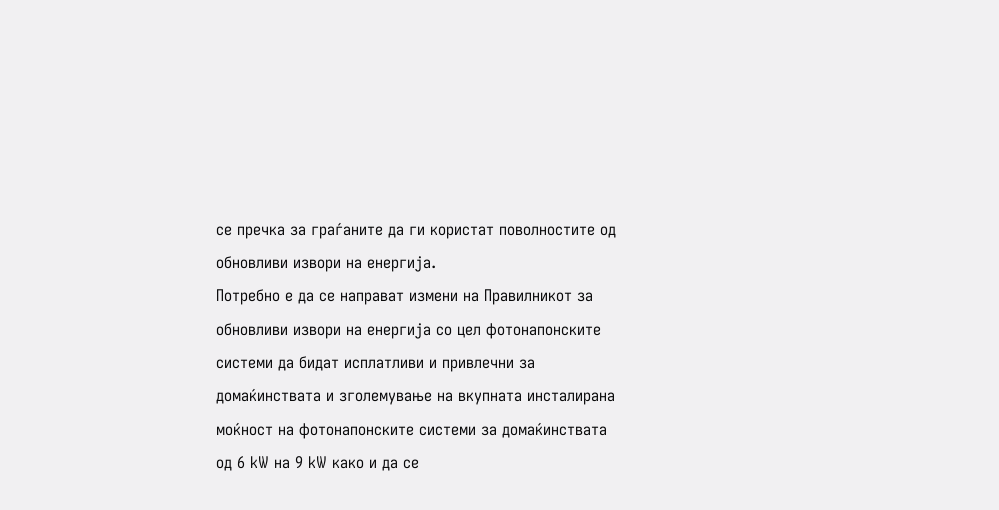се пречка за граѓаните да ги користат поволностите од обновливи извори на енергија.
Потребно е да се направат измени на Правилникот за обновливи извори на енергија со цел фотонапонските системи да бидат исплатливи и привлечни за домаќинствата и зголемување на вкупната инсталирана моќност на фотонапонските системи за домаќинствата од 6 kW на 9 kW како и да се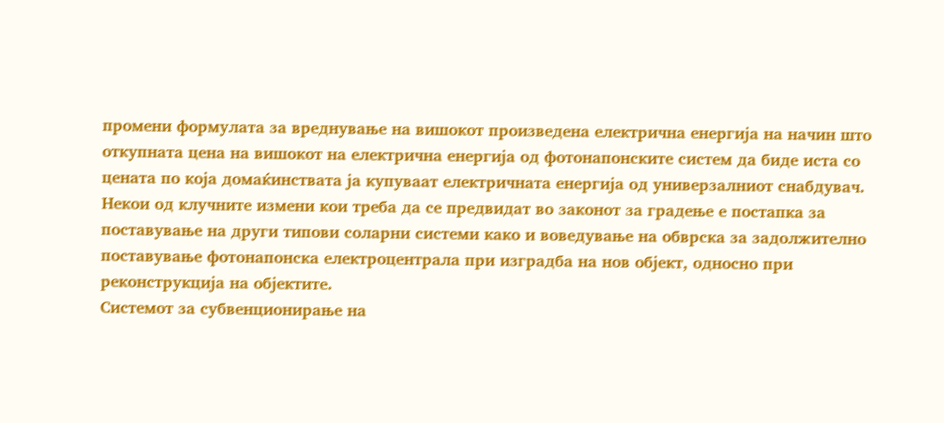промени формулата за вреднување на вишокот произведена електрична енергија на начин што откупната цена на вишокот на електрична енергија од фотонапонските систем да биде иста со цената по која домаќинствата ја купуваат електричната енергија од универзалниот снабдувач.
Некои од клучните измени кои треба да се предвидат во законот за градење е постапка за поставување на други типови соларни системи како и воведување на обврска за задолжително поставување фотонапонска електроцентрала при изградба на нов објект, односно при реконструкција на објектите.
Системот за субвенционирање на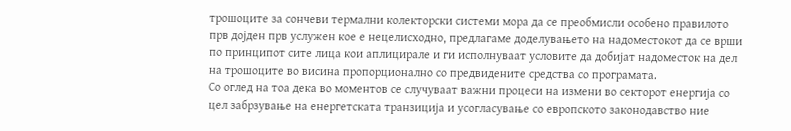трошоците за сончеви термални колекторски системи мора да се преобмисли особено правилото прв дојден прв услужен кое е нецелисходно, предлагаме доделувањето на надоместокот да се врши по принципот сите лица кои аплицирале и ги исполнуваат условите да добијат надоместок на дел на трошоците во висина пропорционално со предвидените средства со програмата.
Со оглед на тоа дека во моментов се случуваат важни процеси на измени во секторот енергија со цел забрзување на енергетската транзиција и усогласување со европското законодавство ние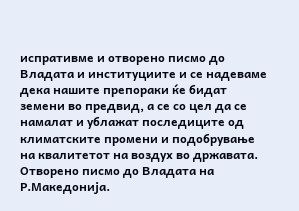испративме и отворено писмо до Владата и институциите и се надеваме дека нашите препораки ќе бидат земени во предвид, а се со цел да се намалат и ублажат последиците од климатските промени и подобрување на квалитетот на воздух во државата.
Отворено писмо до Владата на Р.Македонија.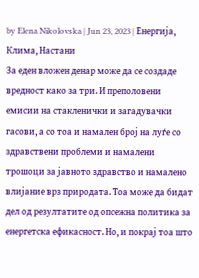by Elena Nikolovska | Jun 23, 2023 | Енергија, Клима, Настани
За еден вложен денар може да се создаде вредност како за три. И преполовени емисии на стакленички и загадувачки гасови, а со тоа и намален број на луѓе со здравствени проблеми и намалени трошоци за јавното здравство и намалено влијание врз природата. Тоа може да бидат дел од резултатите од опсежна политика за енергетска ефикасност. Но, и покрај тоа што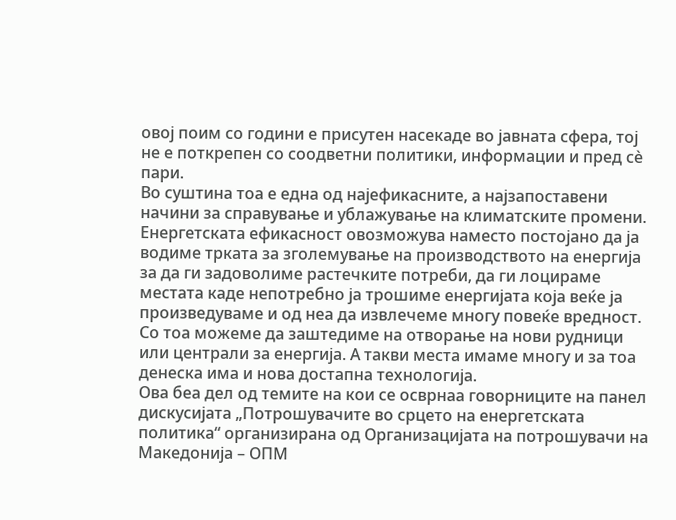овој поим со години е присутен насекаде во јавната сфера, тој не е поткрепен со соодветни политики, информации и пред сѐ пари.
Во суштина тоа е една од најефикасните, а најзапоставени начини за справување и ублажување на климатските промени. Енергетската ефикасност овозможува наместо постојано да ја водиме трката за зголемување на производството на енергија за да ги задоволиме растечките потреби, да ги лоцираме местата каде непотребно ја трошиме енергијата која веќе ја произведуваме и од неа да извлечеме многу повеќе вредност. Со тоа можеме да заштедиме на отворање на нови рудници или централи за енергија. А такви места имаме многу и за тоа денеска има и нова достапна технологија.
Ова беа дел од темите на кои се осврнаа говорниците на панел дискусијата „Потрошувачите во срцето на енергетската политика“ организирана од Организацијата на потрошувачи на Македонија – ОПМ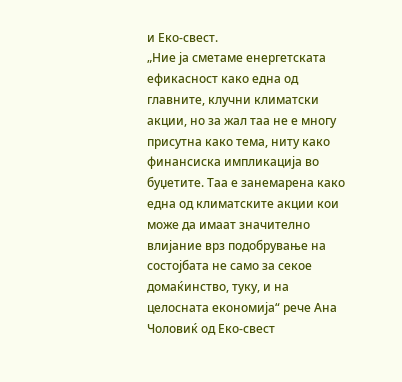и Еко-свест.
„Ние ја сметаме енергетската ефикасност како една од главните, клучни климатски акции, но за жал таа не е многу присутна како тема, ниту како финансиска импликација во буџетите. Таа е занемарена како една од климатските акции кои може да имаат значително влијание врз подобрување на состојбата не само за секое домаќинство, туку, и на целосната економија“ рече Ана Чоловиќ од Еко-свест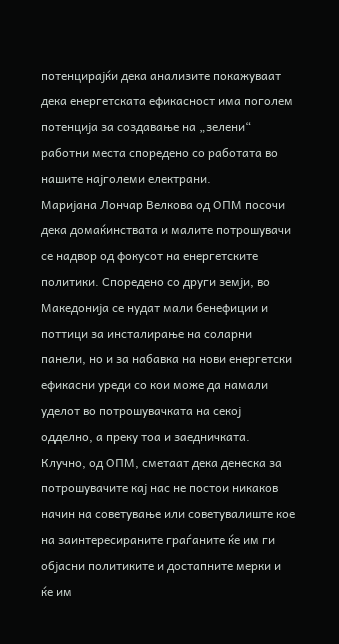потенцирајќи дека анализите покажуваат дека енергетската ефикасност има поголем потенција за создавање на „зелени“ работни места споредено со работата во нашите најголеми електрани.
Маријана Лончар Велкова од ОПМ посочи дека домаќинствата и малите потрошувачи се надвор од фокусот на енергетските политики. Споредено со други земји, во Македонија се нудат мали бенефиции и поттици за инсталирање на соларни панели, но и за набавка на нови енергетски ефикасни уреди со кои може да намали уделот во потрошувачката на секој одделно, а преку тоа и заедничката. Клучно, од ОПМ, сметаат дека денеска за потрошувачите кај нас не постои никаков начин на советување или советувалиште кое на заинтересираните граѓаните ќе им ги објасни политиките и достапните мерки и ќе им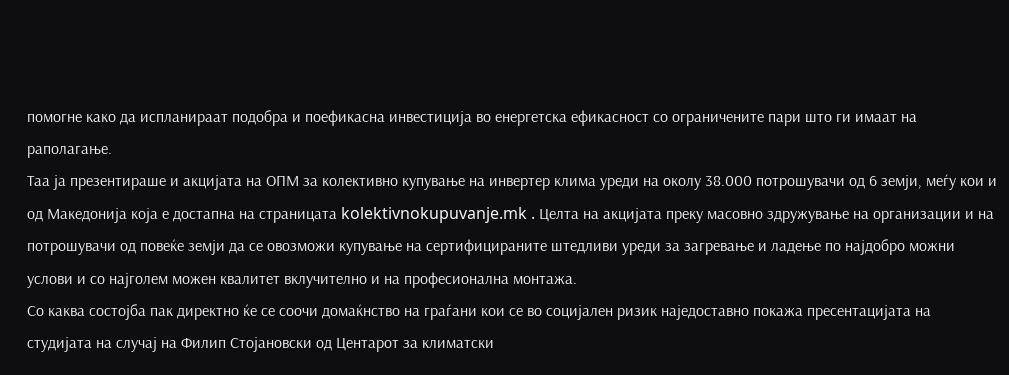помогне како да испланираат подобра и поефикасна инвестиција во енергетска ефикасност со ограничените пари што ги имаат на раполагање.
Таа ја презентираше и акцијата на ОПМ за колективно купување на инвертер клима уреди на околу 38.000 потрошувачи од 6 земји, меѓу кои и од Македонија која е достапна на страницата kolektivnokupuvanje.mk . Целта на акцијата преку масовно здружување на организации и на потрошувачи од повеќе земји да се овозможи купување на сертифицираните штедливи уреди за загревање и ладење по најдобро можни услови и со најголем можен квалитет вклучително и на професионална монтажа.
Со каква состојба пак директно ќе се соочи домаќнство на граѓани кои се во социјален ризик наједоставно покажа пресентацијата на студијата на случај на Филип Стојановски од Центарот за климатски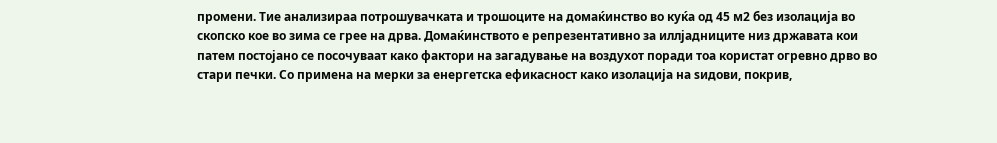промени. Тие анализираа потрошувачката и трошоците на домаќинство во куќа од 45 м2 без изолација во скопско кое во зима се грее на дрва. Домаќинството е репрезентативно за иллјадниците низ државата кои патем постојано се посочуваат како фактори на загадување на воздухот поради тоа користат огревно дрво во стари печки. Со примена на мерки за енергетска ефикасност како изолација на ѕидови, покрив,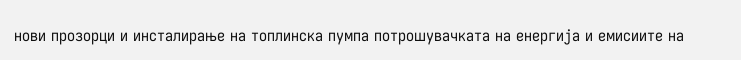нови прозорци и инсталирање на топлинска пумпа потрошувачката на енергија и емисиите на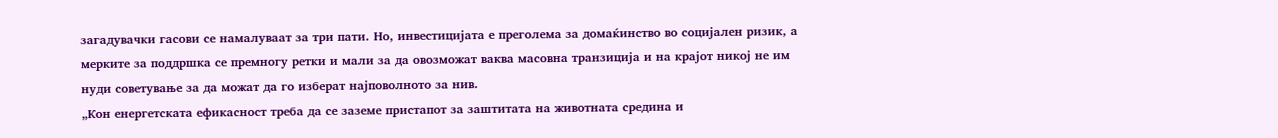загадувачки гасови се намалуваат за три пати. Но, инвестицијата е преголема за домаќинство во социјален ризик, а мерките за поддршка се премногу ретки и мали за да овозможат ваква масовна транзиција и на крајот никој не им нуди советување за да можат да го изберат најповолното за нив.
„Кон енергетската ефикасност треба да се заземе пристапот за заштитата на животната средина и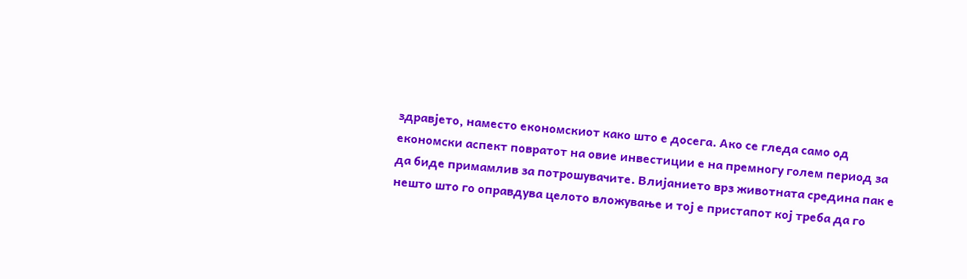здравјето, наместо економскиот како што е досега. Ако се гледа само од економски аспект повратот на овие инвестиции е на премногу голем период за да биде примамлив за потрошувачите. Влијанието врз животната средина пак е нешто што го оправдува целото вложување и тој е пристапот кој треба да го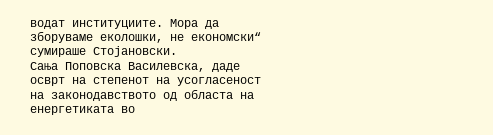водат институциите. Мора да зборуваме еколошки, не економски“ сумираше Стојановски.
Сања Поповска Василевска, даде осврт на степенот на усогласеност на законодавството од областа на енергетиката во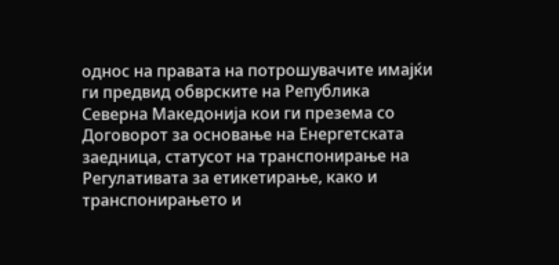однос на правата на потрошувачите имајќи ги предвид обврските на Република Северна Македонија кои ги презема со Договорот за основање на Енергетската заедница, статусот на транспонирање на Регулативата за етикетирање, како и транспонирањето и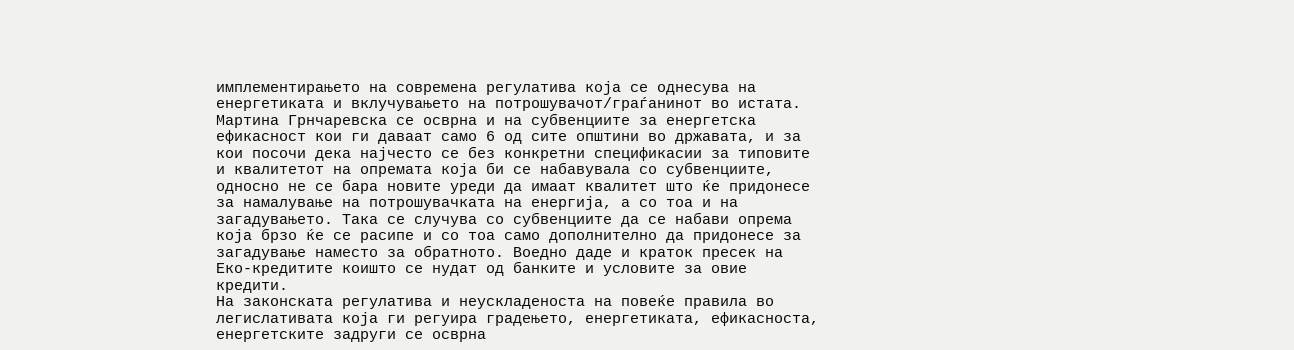имплементирањето на современа регулатива која се однесува на енергетиката и вклучувањето на потрошувачот/граѓанинот во истата.
Мартина Грнчаревска се осврна и на субвенциите за енергетска ефикасност кои ги даваат само 6 од сите општини во државата, и за кои посочи дека најчесто се без конкретни спецификасии за типовите и квалитетот на опремата која би се набавувала со субвенциите, односно не се бара новите уреди да имаат квалитет што ќе придонесе за намалување на потрошувачката на енергија, а со тоа и на загадувањето. Така се случува со субвенциите да се набави опрема која брзо ќе се расипе и со тоа само дополнително да придонесе за загадување наместо за обратното. Воедно даде и краток пресек на Еко-кредитите коишто се нудат од банките и условите за овие кредити.
На законската регулатива и неускладеноста на повеќе правила во легислативата која ги регуира градењето, енергетиката, ефикасноста, енергетските задруги се осврна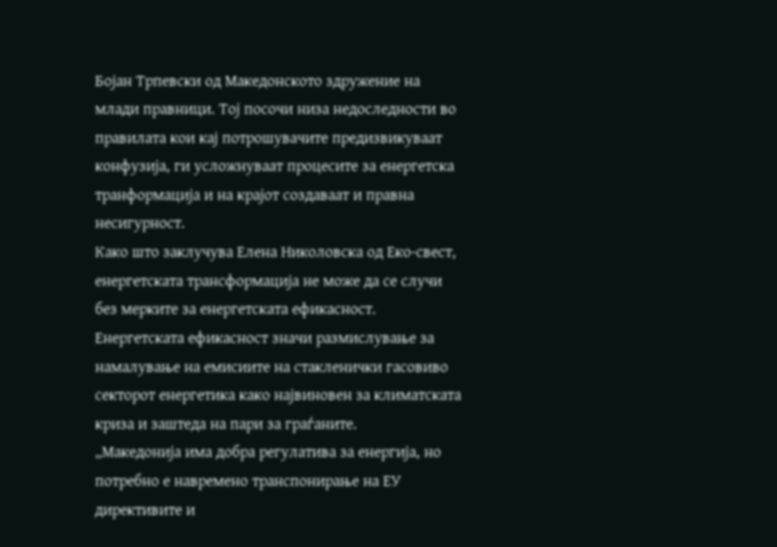Бојан Трпевски од Македонското здружение на млади правници. Тој посочи низа недоследности во правилата кои кај потрошувачите предизвикуваат конфузија, ги усложнуваат процесите за енергетска транформација и на крајот создаваат и правна несигурност.
Како што заклучува Елена Николовска од Еко-свест, енергетската трансформација не може да се случи без мерките за енергетската ефикасност. Енергетската ефикасност значи размислување за намалување на емисиите на стакленички гасовиво секторот енергетика како највиновен за климатската криза и заштеда на пари за граѓаните.
„Македонија има добра регулатива за енергија, но потребно е навремено транспонирање на ЕУ директивите и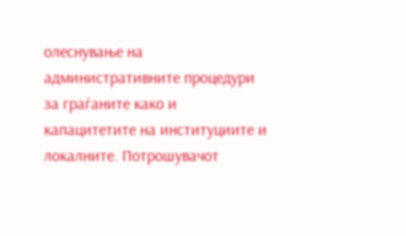олеснување на административните процедури за граѓаните како и капацитетите на институциите и локалните. Потрошувачот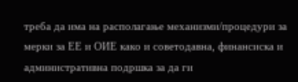треба да има на располагање механизми/процедури за мерки за ЕЕ и ОИЕ како и советодавна, финансиска и административна подршка за да ги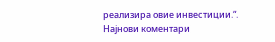реализира овие инвестиции.“.
Најнови коментари